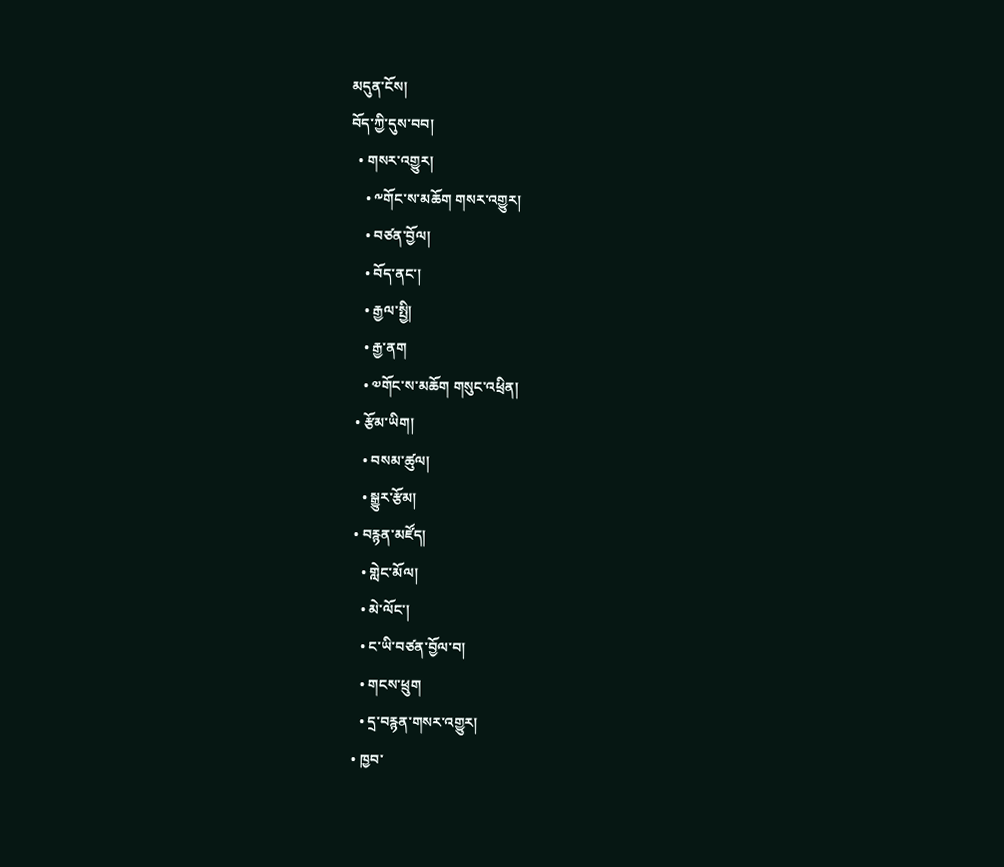མདུན་ངོས།
བོད་ཀྱི་དུས་བབ།
  • གསར་འགྱུར།
    • ༸གོང་ས་མཆོག གསར་འགྱུར།
    • བཙན་བྱོལ།
    • བོད་ནང་།
    • རྒྱལ་སྤྱི།
    • རྒྱ་ནག
    • ༧གོང་ས་མཆོག གསུང་འཕྲིན།
  • རྩོམ་ཡིག།
    • བསམ་ཚུལ།
    • སྒྱུར་རྩོམ།
  • བརྙན་མཛོད།
    • གླེང་མོལ།
    • མེ་ལོང་།
    • ང་ཡི་བཙན་བྱོལ་བ།
    • གངས་ཕྲུག
    • དྲ་བརྙན་གསར་འགྱུར།
  • ཁྱབ་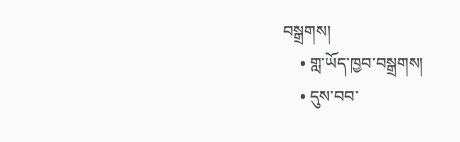བསྒྲགས།
    • གླ་ཡོད་ཁྱབ་བསྒྲགས།
    • དུས་བབ་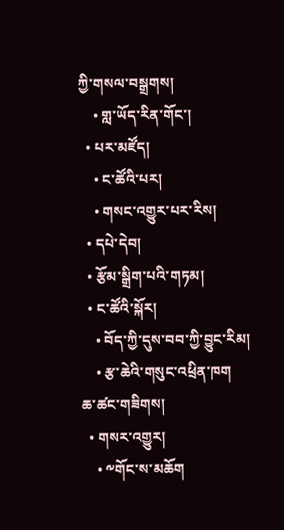ཀྱི་གསལ་བསྒྲགས།
    • གླ་ཡོད་རིན་གོང་།
  • པར་མཛོད།
    • ང་ཚོའི་པར།
    • གསང་འགྱུར་པར་རིས།
  • དཔེ་དེབ།
  • རྩོམ་སྒྲིག་པའི་གཏམ།
  • ང་ཚོའི་སྐོར།
    • བོད་ཀྱི་དུས་བབ་ཀྱི་བྱུང་རིམ།
    • རྩ་ཆེའི་གསུང་འཕྲིན་ཁག
ཆ་ཚང་གཟིགས།
  • གསར་འགྱུར།
    • ༸གོང་ས་མཆོག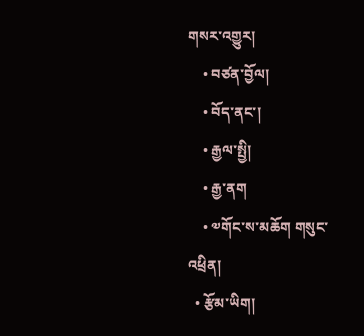གསར་འགྱུར།
    • བཙན་བྱོལ།
    • བོད་ནང་།
    • རྒྱལ་སྤྱི།
    • རྒྱ་ནག
    • ༧གོང་ས་མཆོག གསུང་འཕྲིན།
  • རྩོམ་ཡིག།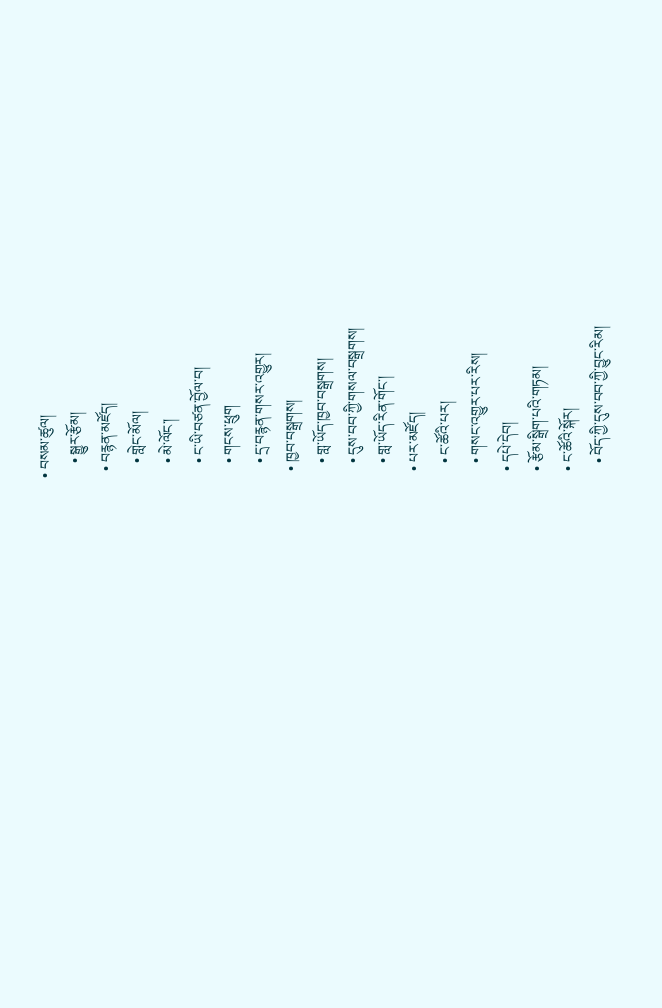• བསམ་ཚུལ།
    • སྒྱུར་རྩོམ།
  • བརྙན་མཛོད།
    • གླེང་མོལ།
    • མེ་ལོང་།
    • ང་ཡི་བཙན་བྱོལ་བ།
    • གངས་ཕྲུག
    • དྲ་བརྙན་གསར་འགྱུར།
  • ཁྱབ་བསྒྲགས།
    • གླ་ཡོད་ཁྱབ་བསྒྲགས།
    • དུས་བབ་ཀྱི་གསལ་བསྒྲགས།
    • གླ་ཡོད་རིན་གོང་།
  • པར་མཛོད།
    • ང་ཚོའི་པར།
    • གསང་འགྱུར་པར་རིས།
  • དཔེ་དེབ།
  • རྩོམ་སྒྲིག་པའི་གཏམ།
  • ང་ཚོའི་སྐོར།
    • བོད་ཀྱི་དུས་བབ་ཀྱི་བྱུང་རིམ།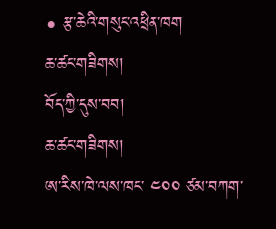• རྩ་ཆེའི་གསུང་འཕྲིན་ཁག
ཆ་ཚང་གཟིགས།
བོད་ཀྱི་དུས་བབ།
ཆ་ཚང་གཟིགས།
ཨ་རིས་ཁེ་ལས་ཁང་ ༤༠༠ ཙམ་བཀག་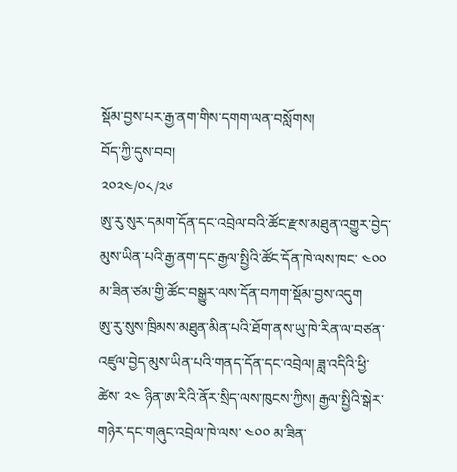སྡོམ་བྱས་པར་རྒྱ་ནག་གིས་དགག་ལན་བསློགས།
བོད་ཀྱི་དུས་བབ།
༢༠༢༤/༠༨/༢༦
ཨུ་རུ་སུར་དམག་དོན་དང་འབྲེལ་བའི་ཚོང་རྫས་མཐུན་འགྱུར་བྱེད་མུས་ཡིན་པའི་རྒྱ་ནག་དང་རྒྱལ་སྤྱིའི་ཚོང་དོན་ཁེ་ལས་ཁང་ ༤༠༠  མ་ཟིན་ཙམ་གྱི་ཚོང་བསྒྱུར་ལས་དོན་བཀག་སྡོམ་བྱས་འདུག
ཨུ་རུ་སུས་ཁྲིམས་མཐུན་མིན་པའི་ཐོག་ནས་ཡུ་ཁེ་རིན་ལ་བཙན་འཛུལ་བྱེད་མུས་ཡིན་པའི་གནད་དོན་དང་འབྲེལ། ཟླ་འདིའི་ཕྱི་ཚེས་ ༢༤ ཉིན་ཨ་རིའི་ནོར་སྲིད་ལས་ཁུངས་ཀྱིས། རྒྱལ་སྤྱིའི་སྒེར་གཉེར་དང་གཞུང་འབྲེལ་ཁེ་ལས་ ༤༠༠ མ་ཟིན་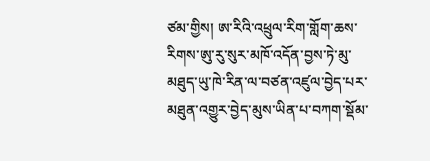ཙམ་གྱིས། ཨ་རིའི་འཕྲུལ་རིག་གློག་ཆས་རིགས་ཨུ་རུ་སུར་མཁོ་འདོན་བྱས་ཏེ་མུ་མཐུད་ཡུ་ཁེ་རིན་ལ་བཙན་འཛུལ་བྱེད་པར་མཐུན་འགྱུར་བྱེད་མུས་ཡིན་པ་བཀག་སྡོམ་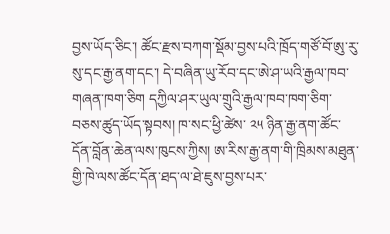བྱས་ཡོད་ཅིང་། ཚོང་རྫས་བཀག་སྡོམ་བྱས་པའི་ཁྲོད་གཙོ་བོ་ཨུ་རུ་སུ་དང་རྒྱ་ནག་དང་། དེ་བཞིན་ཡུ་རོབ་དང་ཨེ་ཤ་ཡའི་རྒྱལ་ཁབ་གཞན་ཁག་ཅིག དཀྱིལ་ཤར་ཡུལ་གྲུའི་རྒྱལ་ཁབ་ཁག་ཅིག་བཅས་ཚུད་ཡོད་སྟབས། ཁ་སང་ཕྱི་ཚེས་ ༢༥ ཉིན་རྒྱ་ནག་ཚོང་དོན་བློན་ཆེན་ལས་ཁུངས་ཀྱིས། ཨ་རིས་རྒྱ་ནག་གི་ཁྲིམས་མཐུན་གྱི་ཁེ་ལས་ཚོང་དོན་ཐད་ལ་ཐེ་ཇུས་བྱས་པར་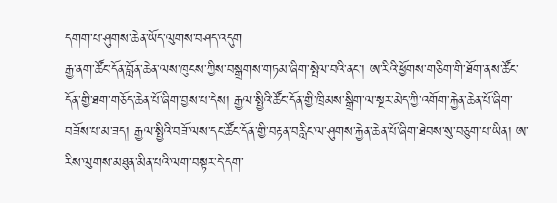དགག་པ་ཤུགས་ཆེན་ཡོད་ལུགས་བཤད་འདུག
རྒྱ་ནག་ཚོང་དོན་བློན་ཆེན་ལས་ཁུངས་ཀྱིས་བསྒྲགས་གཏམ་ཞིག་སྤེལ་བའི་ནང་། ཨ་རིའི་ཕྱོགས་གཅིག་གི་ཐོག་ནས་ཚོང་དོན་གྱི་ཐག་གཅོད་ཆེན་པོ་ཞིག་བྱས་པ་དེས། རྒྱལ་སྤྱིའི་ཚོང་དོན་གྱི་ཁྲིམས་སྒྲིག་ལ་སྔར་མེད་ཀྱི་འགོག་རྐྱེན་ཆེན་པོ་ཞིག་བཟོས་པ་མ་ཟད། རྒྱལ་སྤྱིའི་བཟོ་ལས་དང་ཚོང་དོན་གྱི་བརྟན་བརླིང་ལ་ཤུགས་རྐྱེན་ཆེན་པོ་ཞིག་ཐེབས་སུ་བཅུག་པ་ཡིན། ཨ་རིས་ལུགས་མཐུན་མིན་པའི་ལག་བསྟར་དེ་དག་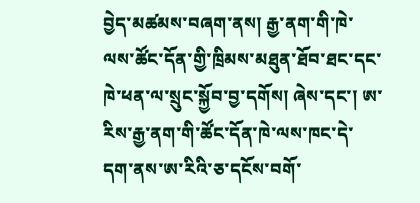བྱེད་མཚམས་བཞག་ནས། རྒྱ་ནག་གི་ཁེ་ལས་ཚོང་དོན་གྱི་ཁྲིམས་མཐུན་ཐོབ་ཐང་དང་ཁེ་ཕན་ལ་སྲུང་སྐྱོབ་བྱ་དགོས། ཞེས་དང་། ཨ་རིས་རྒྱ་ནག་གི་ཚོང་དོན་ཁེ་ལས་ཁང་དེ་དག་ནས་ཨ་རིའི་ཅ་དངོས་བགོ་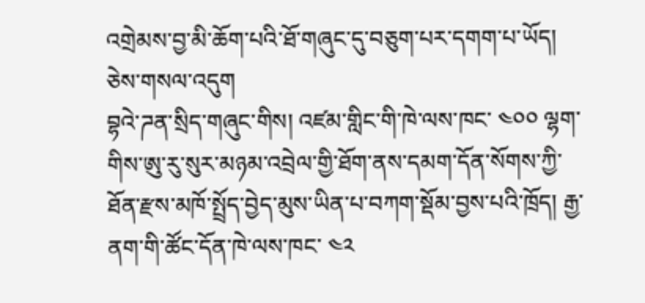འགྲེམས་བྱ་མི་ཆོག་པའི་ཐོ་གཞུང་དུ་བཅུག་པར་དགག་པ་ཡོད། ཅེས་གསལ་འདུག
བྷའེ་ཌན་སྲིད་གཞུང་གིས། འཛམ་གླིང་གི་ཁེ་ལས་ཁང་ ༤༠༠ ལྷག་གིས་ཨུ་རུ་སུར་མཉམ་འབྲེལ་གྱི་ཐོག་ནས་དམག་དོན་སོགས་ཀྱི་ཐོན་རྫས་མཁོ་སྤྲོད་བྱེད་མུས་ཡིན་པ་བཀག་སྡོམ་བྱས་པའི་ཁྲོད། རྒྱ་ནག་གི་ཚོང་དོན་ཁེ་ལས་ཁང་ ༤༢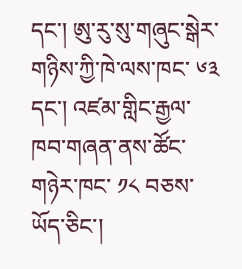དང་། ཨུ་རུ་སུ་གཞུང་སྒེར་གཉིས་ཀྱི་ཁེ་ལས་ཁང་ ༦༣ དང་། འཛམ་གླིང་རྒྱལ་ཁབ་གཞན་ནས་ཚོང་གཉེར་ཁང་ ༡༨ བཅས་ཡོད་ཅིང་།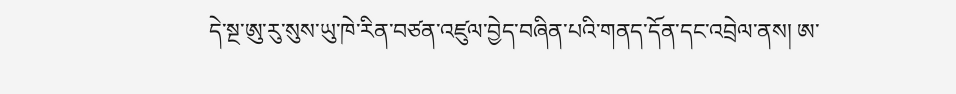དེ་སྔ་ཨུ་རུ་སུས་ཡུ་ཁེ་རིན་བཙན་འཛུལ་བྱེད་བཞིན་པའི་གནད་དོན་དང་འབྲེལ་ནས། ཨ་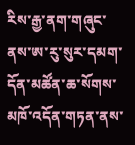རིས་རྒྱ་ནག་གཞུང་ནས་ཨ་རུ་སུར་དམག་དོན་མཚོན་ཆ་སོགས་མཁོ་འདོན་གཏན་ནས་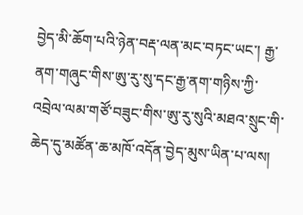བྱེད་མི་ཆོག་པའི་ཉེན་བརྡ་ལན་མང་བཏང་ཡང་། རྒྱ་ནག་གཞུང་གིས་ཨུ་རུ་སུ་དང་རྒྱ་ནག་གཉིས་ཀྱི་འབྲེལ་ལམ་གཙོ་བཟུང་གིས་ཨུ་རུ་སུའི་མཐའ་སྲུང་གི་ཆེད་དུ་མཚོན་ཆ་མཁོ་འདོན་བྱེད་མུས་ཡིན་པ་ལས།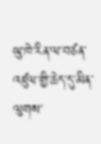ཡུ་ཁེ་རིན་ལ་བཙན་འཛུལ་གྱི་ཆེད་དུ་མིན་ལུགས་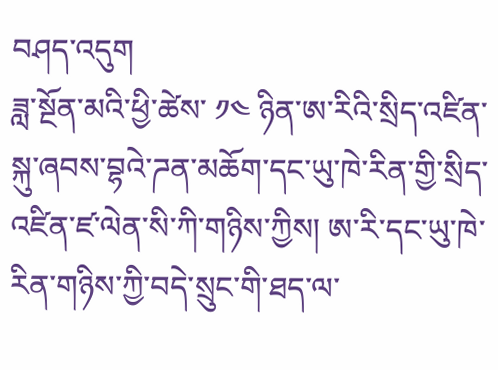བཤད་འདུག
ཟླ་སྔོན་མའི་ཕྱི་ཚེས་ ༡༤ ཉིན་ཨ་རིའི་སྲིད་འཛིན་སྐུ་ཞབས་བྷའེ་ཌན་མཆོག་དང་ཡུ་ཁེ་རིན་གྱི་སྲིད་འཛིན་ཛ་ལེན་སི་ཀི་གཉིས་ཀྱིས། ཨ་རི་དང་ཡུ་ཁེ་རིན་གཉིས་ཀྱི་བདེ་སྲུང་གི་ཐད་ལ་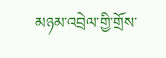མཉམ་འབྲེལ་གྱི་གྲོས་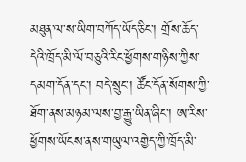མཐུན་ལ་ས་ཡིག་བཀོད་ཡོད་ཅིང་། གྲོས་ཆོད་དེའི་ཁྲོད་མི་ལོ་བཅུའི་རིང་ཕྱོགས་གཉིས་ཀྱིས་དམག་དོན་དང་། བདེ་སྲུང་། ཚོང་དོན་སོགས་ཀྱི་ཐོག་ནས་མཉམ་ལས་བྱ་རྒྱུ་ཡིན་ཞིང་། ཨ་རིས་ཕྱོགས་ཡོངས་ནས་གཡུལ་འགྱེད་ཀྱི་ཁྲོད་མི་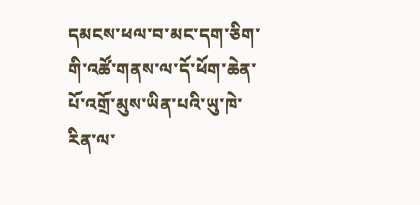དམངས་ཕལ་བ་མང་དག་ཅིག་གི་འཚོ་གནས་ལ་དོ་ཕོག་ཆེན་པོ་འགྲོ་མུས་ཡིན་པའི་ཡུ་ཁེ་རིན་ལ་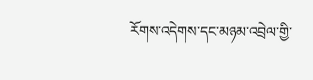རོགས་འདེགས་དང་མཉམ་འབྲེལ་གྱི་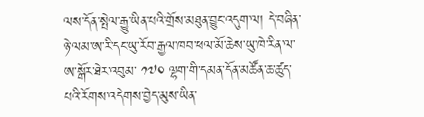ལས་དོན་སྤེལ་རྒྱུ་ཡིན་པའི་གྲོས་མཐུན་བྱུང་འདུག་ལ། དེ་བཞིན་ཉེ་ལམ་ཨ་རི་དང་ཡུ་རོབ་རྒྱལ་ཁབ་ཕལ་མོ་ཆེས་ཡུ་ཁེ་རིན་ལ་ཨ་སྒོར་ཐེར་འབུམ་ ༡༧༠ ལྷག་གི་དམན་དོན་མཚོན་ཆ་ཚུད་པའི་རོགས་འདེགས་བྱེད་མུས་ཡིན་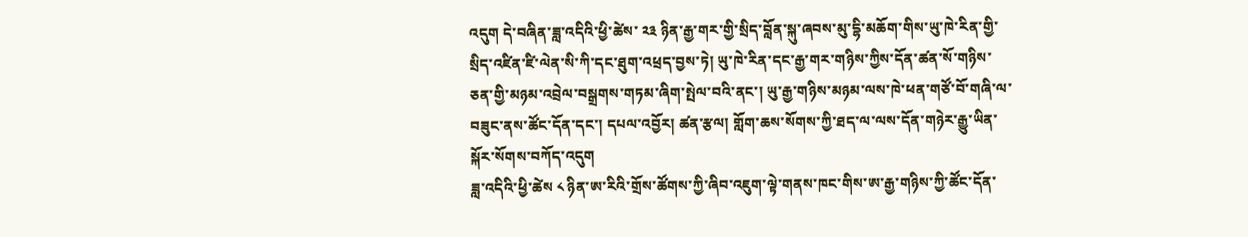འདུག དེ་བཞིན་ཟླ་འདིའི་ཕྱི་ཚེས་ ༢༣ ཉིན་རྒྱ་གར་གྱི་སྲིད་བློན་སྐུ་ཞབས་མུ་དྷི་མཆོག་གིས་ཡུ་ཁེ་རིན་གྱི་སྲིད་འཛིན་ཛི་ལེན་སི་ཀི་དང་ཐུག་འཕྲད་བྱས་ཏེ། ཡུ་ཁེ་རིན་དང་རྒྱ་གར་གཉིས་ཀྱིས་དོན་ཚན་སོ་གཉིས་ཅན་གྱི་མཉམ་འབྲེལ་བསྒྲགས་གཏམ་ཞིག་སྤེལ་བའི་ནང་། ཡུ་རྒྱ་གཉིས་མཉམ་ལས་ཁེ་ཕན་གཙོ་བོ་གཞི་ལ་བཟུང་ནས་ཚོང་དོན་དང་། དཔལ་འབྱོར། ཚན་རྩལ། གློག་ཆས་སོགས་ཀྱི་ཐད་ལ་ལས་དོན་གཉེར་རྒྱུ་ཡིན་སྐོར་སོགས་བཀོད་འདུག
ཟླ་འདིའི་ཕྱི་ཚེས ༨ ཉིན་ཨ་རིའི་གྲོས་ཚོགས་ཀྱི་ཞིབ་འཇུག་ལྟེ་གནས་ཁང་གིས་ཨ་རྒྱ་གཉིས་ཀྱི་ཚོང་དོན་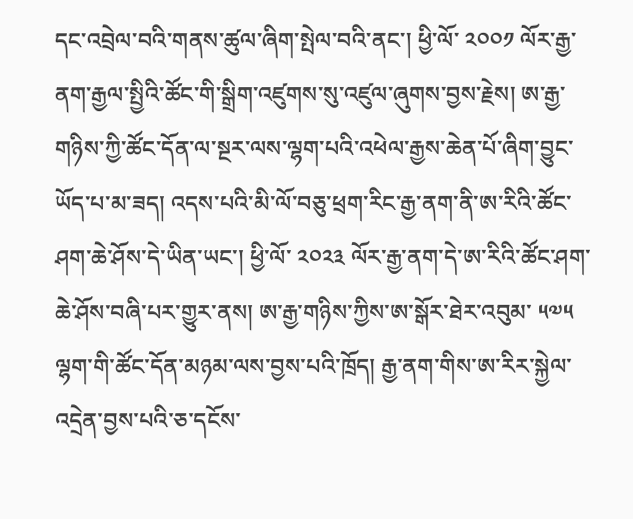དང་འབྲེལ་བའི་གནས་ཚུལ་ཞིག་སྤེལ་བའི་ནང་། ཕྱི་ལོ་ ༢༠༠༡ ལོར་རྒྱ་ནག་རྒྱལ་སྤྱིའི་ཚོང་གི་སྒྲིག་འཛུགས་སུ་འཛུལ་ཞུགས་བྱས་རྗེས། ཨ་རྒྱ་གཉིས་ཀྱི་ཚོང་དོན་ལ་སྔར་ལས་ལྷག་པའི་འཕེལ་རྒྱས་ཆེན་པོ་ཞིག་བྱུང་ཡོད་པ་མ་ཟད། འདས་པའི་མི་ལོ་བཅུ་ཕྲག་རིང་རྒྱ་ནག་ནི་ཨ་རིའི་ཚོང་ཤག་ཆེ་ཤོས་དེ་ཡིན་ཡང་། ཕྱི་ལོ་ ༢༠༢༣ ལོར་རྒྱ་ནག་དེ་ཨ་རིའི་ཚོང་ཤག་ཆེ་ཤོས་བཞི་པར་གྱུར་ནས། ཨ་རྒྱ་གཉིས་ཀྱིས་ཨ་སྒོར་ཐེར་འབུམ་ ༥༧༥ ལྷག་གི་ཚོང་དོན་མཉམ་ལས་བྱས་པའི་ཁྲོད། རྒྱ་ནག་གིས་ཨ་རིར་སྐྱེལ་འདྲེན་བྱས་པའི་ཅ་དངོས་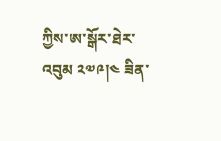ཀྱིས་ཨ་སྒོར་ཐེར་འབུམ ༢༧༩།༤ ཟིན་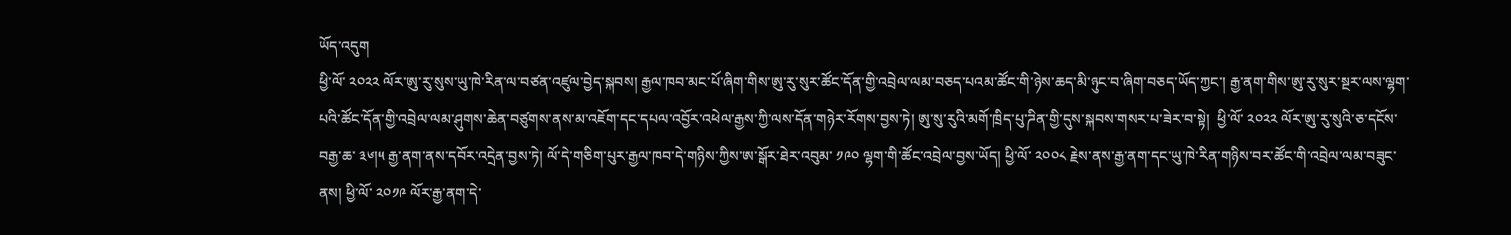ཡོད་འདུག
ཕྱི་ལོ་ ༢༠༢༢ ལོར་ཨུ་རུ་སུས་ཡུ་ཁེ་རིན་ལ་བཙན་འཛུལ་བྱེད་སྐབས། རྒྱལ་ཁབ་མང་པོ་ཞིག་གིས་ཨུ་རུ་སུར་ཚོང་དོན་གྱི་འབྲེལ་ལམ་བཅད་པའམ་ཚོང་གི་ཉེས་ཆད་མི་ཉུང་བ་ཞིག་བཅད་ཡོད་ཀྱང་། རྒྱ་ནག་གིས་ཨུ་རུ་སུར་སྔར་ལས་ལྷག་པའི་ཚོང་དོན་གྱི་འབྲེལ་ལམ་ཤུགས་ཆེན་བཙུགས་ནས་མ་འཇོག་དང་དཔལ་འབྱོར་འཕེལ་རྒྱས་ཀྱི་ལས་དོན་གཉེར་རོགས་བྱས་ཏེ། ཨུ་སུ་རུའི་མགོ་ཁྲིད་པུ་ཌིན་གྱི་དུས་སྐབས་གསར་པ་ཟེར་བ་སྟེ།  ཕྱི་ལོ་ ༢༠༢༢ ལོར་ཨུ་རུ་སུའི་ཅ་དངོས་བརྒྱ་ཆ་ ༣༦།༥ རྒྱ་ནག་ནས་དབོར་འདྲེན་བྱས་ཏེ། ལོ་དེ་གཅིག་པུར་རྒྱལ་ཁབ་དེ་གཉིས་ཀྱིས་ཨ་སྒོར་ཐེར་འབུམ་ ༡༩༠ ལྷག་གི་ཚོང་འབྲེལ་བྱས་ཡོད། ཕྱི་ལོ་ ༢༠༠༨ རྗེས་ནས་རྒྱ་ནག་དང་ཡུ་ཁེ་རིན་གཉིས་བར་ཚོང་གི་འབྲེལ་ལམ་བཟུང་ནས། ཕྱི་ལོ་ ༢༠༡༩ ལོར་རྒྱ་ནག་དེ་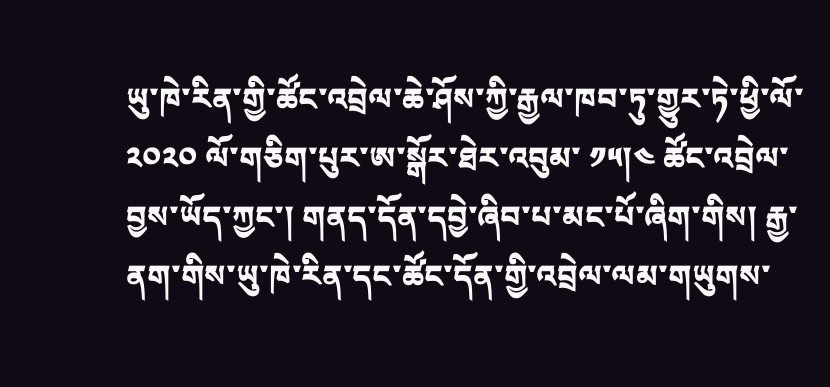ཡུ་ཁེ་རིན་གྱི་ཚོང་འབྲེལ་ཆེ་ཤོས་ཀྱི་རྒྱལ་ཁབ་ཏུ་གྱུར་ཏེ་ཕྱི་ལོ་ ༢༠༢༠ ལོ་གཅིག་པུར་ཨ་སྒོར་ཐེར་འབུམ་ ༡༥།༤ ཚོང་འབྲེལ་བྱས་ཡོད་ཀྱང་། གནད་དོན་དབྱེ་ཞིབ་པ་མང་པོ་ཞིག་གིས། རྒྱ་ནག་གིས་ཡུ་ཁེ་རིན་དང་ཚོང་དོན་གྱི་འབྲེལ་ལམ་གཡུགས་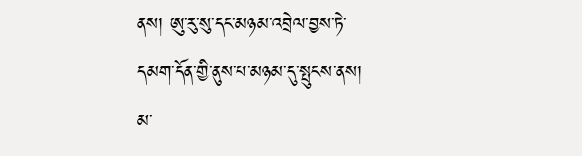ནས། ཨུ་རུ་སུ་དང་མཉམ་འབྲེལ་བྱས་ཏེ་དམག་དོན་གྱི་ནུས་པ་མཉམ་དུ་སྤུངས་ནས། མ་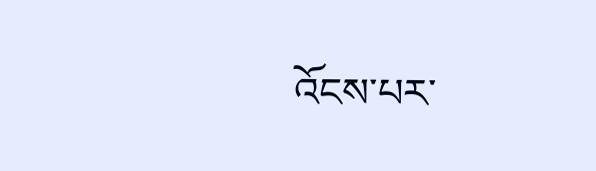འོངས་པར་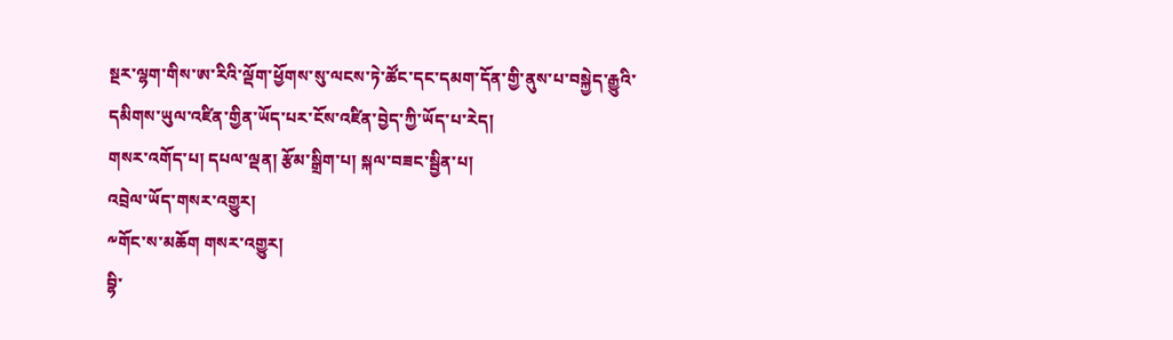སྔར་ལྷག་གིས་ཨ་རིའི་ལྡོག་ཕྱོགས་སུ་ལངས་ཏེ་ཚོང་དང་དམག་དོན་གྱི་ནུས་པ་བསྐྱེད་རྒྱུའི་དམིགས་ཡུལ་འཛིན་གྱིན་ཡོད་པར་ངོས་འཛིན་བྱེད་ཀྱི་ཡོད་པ་རེད།
གསར་འགོད་པ། དཔལ་ལྡན། རྩོམ་སྒྲིག་པ། སྐལ་བཟང་སྦྱིན་པ།
འབྲེལ་ཡོད་གསར་འགྱུར།
༸གོང་ས་མཆོག གསར་འགྱུར།
བྷི་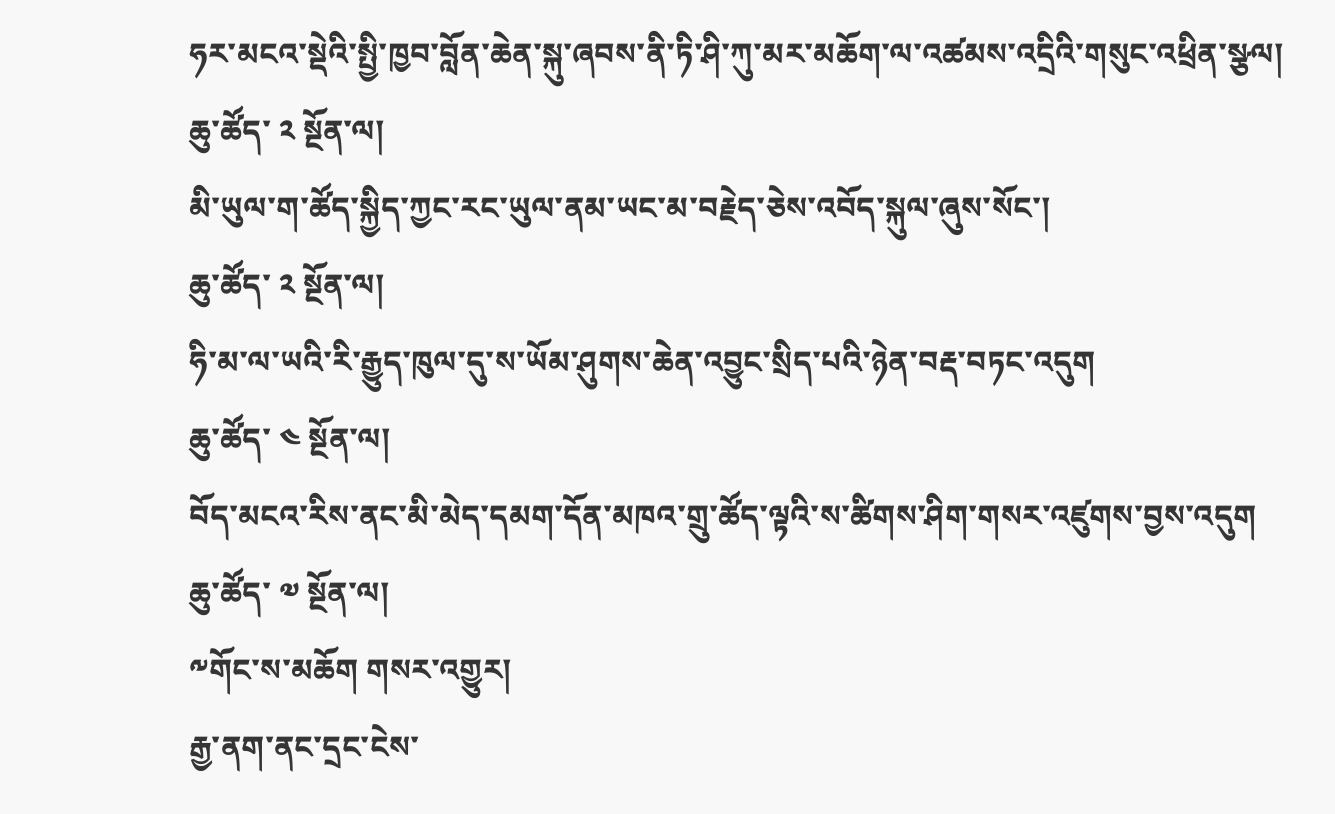ཧར་མངའ་སྡེའི་སྤྱི་ཁྱབ་བློན་ཆེན་སྐུ་ཞབས་ནི་ཏི་ཤི་ཀུ་མར་མཆོག་ལ་འཚམས་འདྲིའི་གསུང་འཕྲིན་སྩལ།
ཆུ་ཚོད་ ༢ སྔོན་ལ།
མི་ཡུལ་ག་ཚོད་སྐྱིད་ཀྱང་རང་ཡུལ་ནམ་ཡང་མ་བརྗེད་ཅེས་འབོད་སྐུལ་ཞུས་སོང་།
ཆུ་ཚོད་ ༢ སྔོན་ལ།
ཧི་མ་ལ་ཡའི་རི་རྒྱུད་ཁུལ་དུ་ས་ཡོམ་ཤུགས་ཆེན་འབྱུང་སྲིད་པའི་ཉེན་བརྡ་བཏང་འདུག
ཆུ་ཚོད་ ༤ སྔོན་ལ།
བོད་མངའ་རིས་ནང་མི་མེད་དམག་དོན་མཁའ་གྲུ་ཚོད་ལྟའི་ས་ཚིགས་ཤིག་གསར་འཛུགས་བྱས་འདུག
ཆུ་ཚོད་ ༧ སྔོན་ལ།
༸གོང་ས་མཆོག གསར་འགྱུར།
རྒྱ་ནག་ནང་དྲང་ངེས་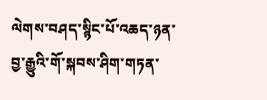ལེགས་བཤད་སྙིང་པོ་འཆད་ཉན་བྱ་རྒྱུའི་གོ་སྐབས་ཤིག་གཏན་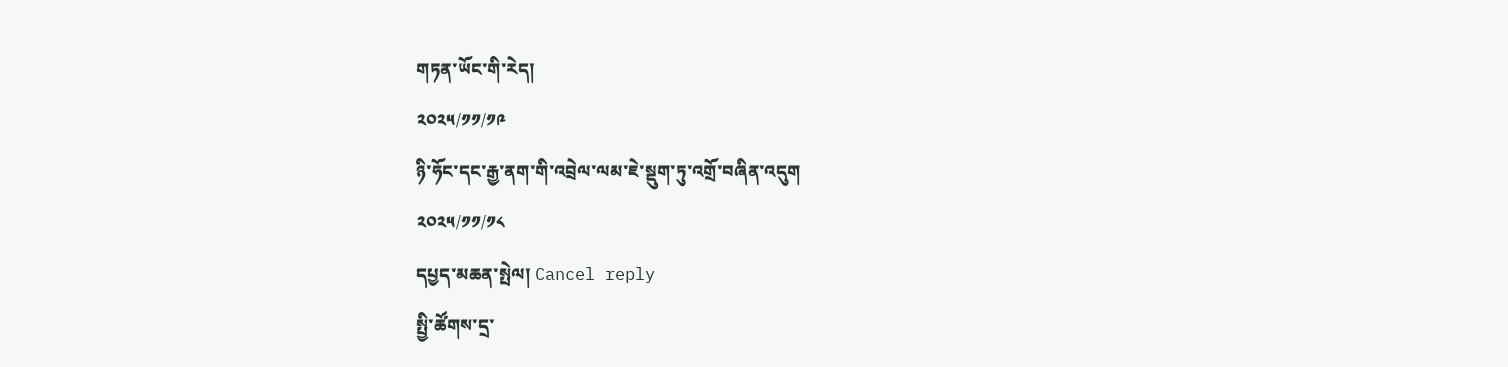གཏན་ཡོང་གི་རེད།
༢༠༢༥/༡༡/༡༩
ཉི་ཧོང་དང་རྒྱ་ནག་གི་འབྲེལ་ལམ་ཇེ་སྡུག་ཏུ་འགྲོ་བཞིན་འདུག
༢༠༢༥/༡༡/༡༨
དཔྱད་མཆན་སྤེལ། Cancel reply
སྤྱི་ཚོགས་དྲ་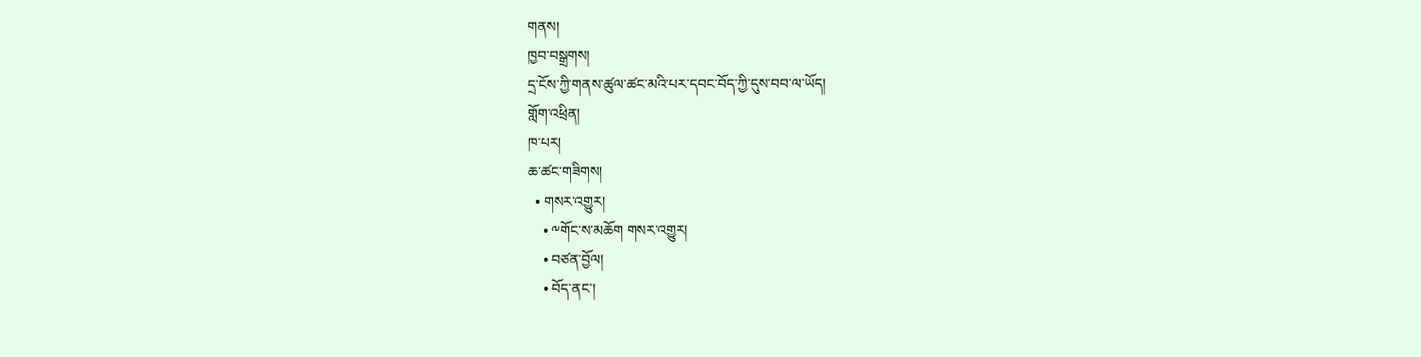གནས།
ཁྱབ་བསྒྲགས།
དྲ་ངོས་ཀྱི་གནས་ཚུལ་ཚང་མའི་པར་དབང་བོད་ཀྱི་དུས་བབ་ལ་ཡོད།
གློག་འཕྲིན།
ཁ་པར།
ཆ་ཚང་གཟིགས།
  • གསར་འགྱུར།
    • ༸གོང་ས་མཆོག གསར་འགྱུར།
    • བཙན་བྱོལ།
    • བོད་ནང་།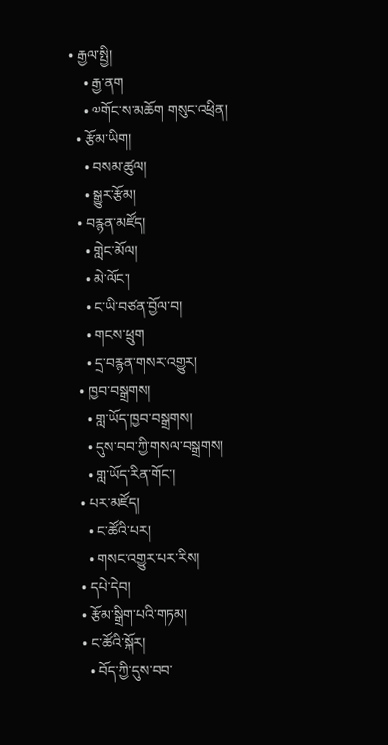• རྒྱལ་སྤྱི།
    • རྒྱ་ནག
    • ༧གོང་ས་མཆོག གསུང་འཕྲིན།
  • རྩོམ་ཡིག།
    • བསམ་ཚུལ།
    • སྒྱུར་རྩོམ།
  • བརྙན་མཛོད།
    • གླེང་མོལ།
    • མེ་ལོང་།
    • ང་ཡི་བཙན་བྱོལ་བ།
    • གངས་ཕྲུག
    • དྲ་བརྙན་གསར་འགྱུར།
  • ཁྱབ་བསྒྲགས།
    • གླ་ཡོད་ཁྱབ་བསྒྲགས།
    • དུས་བབ་ཀྱི་གསལ་བསྒྲགས།
    • གླ་ཡོད་རིན་གོང་།
  • པར་མཛོད།
    • ང་ཚོའི་པར།
    • གསང་འགྱུར་པར་རིས།
  • དཔེ་དེབ།
  • རྩོམ་སྒྲིག་པའི་གཏམ།
  • ང་ཚོའི་སྐོར།
    • བོད་ཀྱི་དུས་བབ་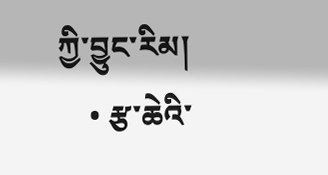ཀྱི་བྱུང་རིམ།
    • རྩ་ཆེའི་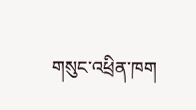གསུང་འཕྲིན་ཁག